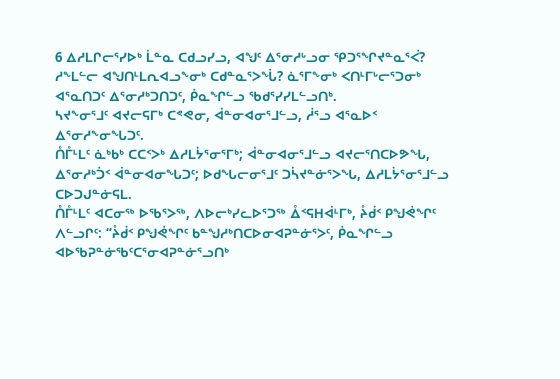6 ᐃᓱᒪᒋᓕᕐᓯᐅᒃ ᒫᓐᓇ ᑕᑯᓗᓯᓗ, ᐊᖑᑦ ᐃᕐᓂᓱᒡᓗᓂ ᕿᑐᕐᖏᔪᓐᓇᕐᐹ? ᓱᖕᒪᓪᓕ ᐊᖑᑎᒻᒪᕆᐊᓗᖕᓂᒃ ᑕᑯᓐᓇᕐᐳᖔ? ᓈᕐᒥᖕᓂᒃ ᐸᑎᒻᒥᒡᓕᕐᑐᓂᒃ ᐊᕐᓇᑎᑐᑦ ᐃᕐᓂᓱᒃᑐᑎᑐᑦ, ᑮᓇᖏᓪᓗ ᖃᑯᕐᓯᓯᒪᓪᓗᑎᒃ.
ᓴᔪᖕᓂᕐᒧᑦ ᐊᔪᓕᕋᒥᒃ ᑕᕝᕙᓂ, ᐋᓐᓂᐊᓂᕐᒧᓪᓗ, ᓲᕐᓗ ᐊᕐᓇᐅᑉ ᐃᕐᓂᓱᖕᓂᖓᑐᑦ.
ᑍᒤᒻᒪᑦ ᓈᒃᑲᒃ ᑕᑕᑉᐳᒃ ᐃᓱᒪᔮᕐᓂᕐᒥᒃ; ᐋᓐᓂᐊᓂᕐᒧᓪᓗ ᐊᔪᓕᕐᑎᑕᐅᕗᖓ, ᐃᕐᓂᓱᒃᑑᑉ ᐋᓐᓂᐊᓂᖓᑐᑦ; ᐅᑯᖓᓕᓂᕐᒧᑦ ᑐᓵᔪᓐᓃᕐᐳᖓ, ᐃᓱᒪᔮᕐᓂᕐᒧᓪᓗ ᑕᐅᑐᒍᓐᓃᕋᒪ.
ᑍᒤᒻᒪᑦ ᐊᑕᓂᖅ ᐅᖃᕐᐳᖅ, ᐱᐅᓕᒃᓯᓚᐅᕐᑐᖅ ᐂᑉᕋᕼᐋᒻᒥᒃ, ᔧᑰᑉ ᑭᖑᕚᖏᑦ ᐱᓪᓗᒋᑦ: “ᔧᑰᑉ ᑭᖑᕚᖏᑦ ᑲᓐᖑᓱᒃᑎᑕᐅᓂᐊᕈᓐᓃᕐᐳᑦ, ᑮᓇᖏᓪᓗ ᐊᐅᖃᕈᓐᓃᖃᑦᑕᕐᓂᐊᕈᓐᓃᕐᓗᑎᒃ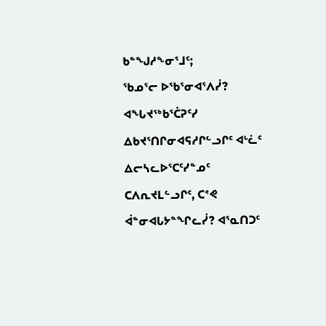ᑲᓐᖑᓱᖕᓂᕐᒧᑦ;
ᖃᓄᕐᓕ ᐅᖃᕐᓂᐊᕐᐱᓰ? ᐊᖓᔪᖅᑲᕐᑖᕈᑦᓯ ᐃᑲᔪᕐᑎᒋᓂᐊᕋᓱᒋᓪᓗᒋᑦ ᐊᒡᓛᑦ ᐃᓕᓴᓚᐅᕐᑕᑦᓯᓐᓄᑦ ᑕᐱᕆᔪᒪᓪᓗᒋᑦ, ᑕᕝᕙ ᐋᓐᓂᐊᒐᔭᓐᖏᓚᓰ? ᐊᕐᓇᑎᑐᑦ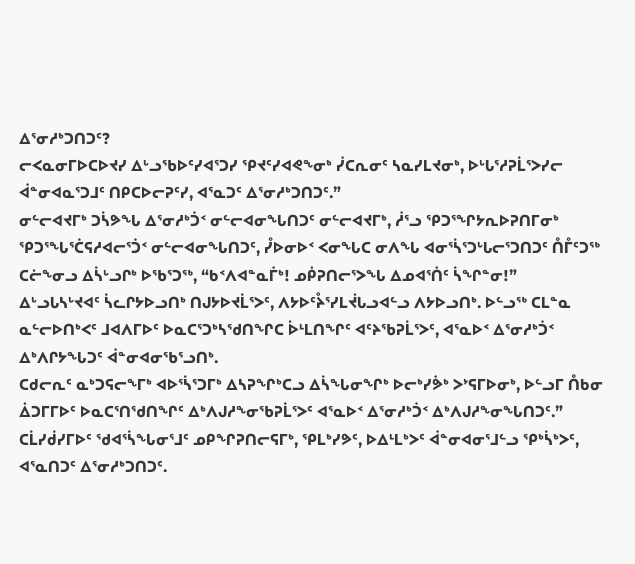ᐃᕐᓂᓱᒃᑐᑎᑐᑦ?
ᓕᐸᓇᓂᒥᐅᑕᐅᔪᓯ ᐃᒡᓗᖃᐅᑦᓯᐊᕐᑐᓯ ᕿᔪᑦᓯᐊᕙᖕᓂᒃ ᓰᑕᕆᓂᑦ ᓴᓇᓯᒪᔪᓂᒃ, ᐅᒡᒐᕐᓱᕈᒫᕐᐳᓯᓕ ᐋᓐᓂᐊᓇᕐᑐᒧᑦ ᑎᑭᑕᐅᓕᕈᑦᓯ, ᐊᕐᓇᑐᑦ ᐃᕐᓂᓱᒃᑐᑎᑐᑦ.”
ᓂᓪᓕᐊᔪᒥᒃ ᑐᓵᕗᖓ ᐃᕐᓂᓱᒃᑑᑉ ᓂᓪᓕᐊᓂᖓᑎᑐᑦ ᓂᓪᓕᐊᔪᒥᒃ, ᓲᕐᓗ ᕿᑐᕐᖏᔭᕆᐅᕈᑎᒥᓂᒃ ᕿᑐᕐᖓᕐᑖᕋᓱᐊᓕᕐᑑᑉ ᓂᓪᓕᐊᓂᖓᑎᑐᑦ, ᓮᐅᓂᐅᑉ ᐸᓂᖓᑕ ᓂᐱᖓ ᐊᓂᕐᓵᕐᑐᒡᒐᓕᕐᑐᑎᑐᑦ ᑍᒤᑦᑐᖅ ᑕᓖᖕᓂᓗ ᐃᓵᒡᓗᒋᒃ ᐅᖃᕐᑐᖅ, “ᑲᑉᐱᐊᓐᓇᒦᒃ! ᓄᑮᕈᑎᓕᕐᐳᖓ ᐃᓄᐊᕐᑏᑦ ᓵᖏᓐᓂ!”
ᐃᒡᓗᒐᓴᒡᔪᐊᑦ ᓵᓚᒋᔭᐅᓗᑎᒃ ᑎᒍᔭᐅᔪᒫᕐᐳᑦ, ᐱᔭᐅᑦᔧᕐᓯᒪᔫᒐᓗᐊᓪᓗ ᐱᔭᐅᓗᑎᒃ. ᐅᓪᓗᖅ ᑕᒪᓐᓇ ᓇᓪᓕᐅᑎᒃᐸᑦ ᒧᐊᐱᒥᐅᑦ ᐅᓇᑕᕐᑐᒃᓴᖁᑎᖏᑕ ᐆᒻᒪᑎᖏᑦ ᐊᑦᔨᖃᕈᒫᕐᐳᑦ, ᐊᕐᓇᐅᑉ ᐃᕐᓂᓱᒃᑑᑉ ᐃᒃᐱᒋᔭᖓᑐᑦ ᐋᓐᓂᐊᓂᖃᕐᓗᑎᒃ.
ᑕᑯᓕᕆᑦ ᓇᒃᑐᕋᓕᖕᒥᒃ ᐊᐅᕐᓵᕐᑐᒥᒃ ᐃᓴᕈᖏᒃᑕᓗ ᐃᓵᖓᓂᖏᒃ ᐅᓕᒃᓯᕘᒃ ᐳᔾᕋᒥᐅᓂᒃ, ᐅᓪᓗᒥ ᑍᑲᓂ ᐄᑐᒥᒥᐅᑦ ᐅᓇᑕᕐᑎᖁᑎᖏᑦ ᐃᒃᐱᒍᓱᖕᓂᖃᕈᒫᕐᐳᑦ ᐊᕐᓇᐅᑉ ᐃᕐᓂᓱᒃᑑᑉ ᐃᒃᐱᒍᓱᖕᓂᖓᑎᑐᑦ.”
ᑕᒫᓯᑰᓯᒥᐅᑦ ᖁᐊᕐᓵᖓᓂᕐᒧᑦ ᓄᑭᖏᕈᑎᓕᕋᒥᒃ, ᕿᒪᒃᓯᕗᑦ, ᐅᐃᒻᒪᒃᐳᑦ ᐋᓐᓂᐊᓂᕐᒧᓪᓗ ᕿᒃᓵᒃᐳᑦ, ᐊᕐᓇᑎᑐᑦ ᐃᕐᓂᓱᒃᑐᑎᑐᑦ.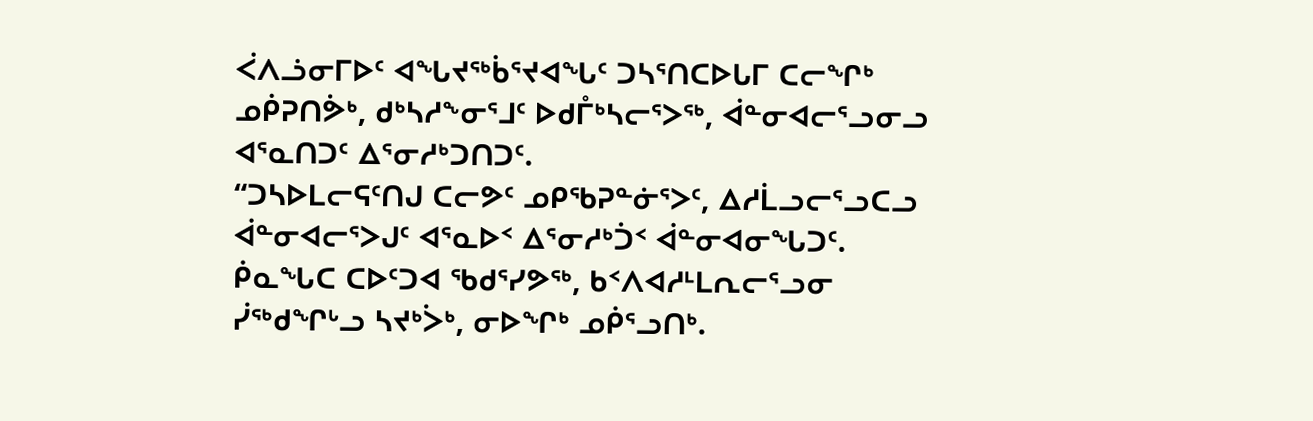ᐹᐱᓘᓂᒥᐅᑦ ᐊᖓᔪᖅᑳᕐᔪᐊᖓᑦ ᑐᓴᕐᑎᑕᐅᒐᒥ ᑕᓕᖏᒃ ᓄᑮᕈᑎᕘᒃ, ᑯᒃᓴᓱᖕᓂᕐᒧᑦ ᐅᑯᒤᒃᓴᓕᕐᐳᖅ, ᐋᓐᓂᐊᓕᕐᓗᓂᓗ ᐊᕐᓇᑎᑐᑦ ᐃᕐᓂᓱᒃᑐᑎᑐᑦ.
“ᑐᓴᐅᒪᓕᕋᑦᑎᒍ ᑕᓕᕗᑦ ᓄᑭᖃᕈᓐᓃᕐᐳᑦ, ᐃᓱᒫᓗᓕᕐᓗᑕᓗ ᐋᓐᓂᐊᓕᕐᐳᒍᑦ ᐊᕐᓇᐅᑉ ᐃᕐᓂᓱᒃᑑᑉ ᐋᓐᓂᐊᓂᖓᑐᑦ.
ᑮᓇᖓᑕ ᑕᐅᑦᑐᐊ ᖃᑯᕐᓯᕗᖅ, ᑲᑉᐱᐊᓱᒻᒪᕆᓕᕐᓗᓂ ᓰᖅᑯᖏᒡᓗ ᓴᔪᒃᐴᒃ, ᓂᐅᖏᒃ ᓄᑮᕐᓗᑎᒃ.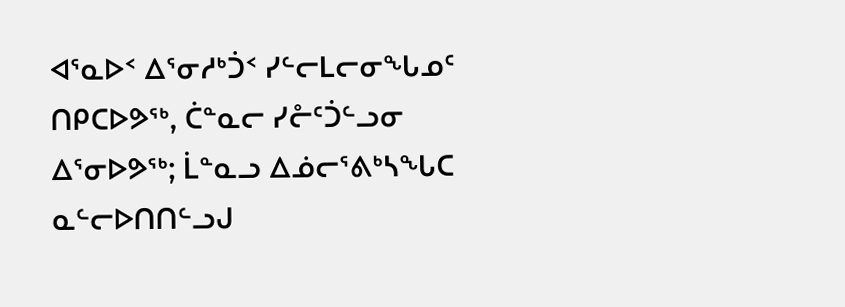ᐊᕐᓇᐅᑉ ᐃᕐᓂᓱᒃᑑᑉ ᓯᓪᓕᒪᓕᓂᖓᓄᑦ ᑎᑭᑕᐅᕗᖅ, ᑖᓐᓇᓕ ᓯᓔᑦᑑᓪᓗᓂ ᐃᕐᓂᐅᕗᖅ; ᒫᓐᓇᓗ ᐃᓅᓕᕐᕕᒃᓴᖓᑕ ᓇᓪᓕᐅᑎᑎᓪᓗᒍ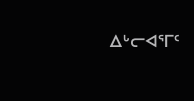ᐃᒡᓕᐊᕐᒥᑦ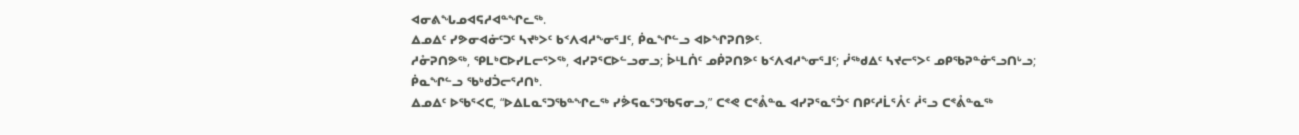ᐊᓂᕕᖓᓄᐊᕋᓱᐊᓐᖏᓚᖅ.
ᐃᓄᐃᑦ ᓯᕗᓂᐊᓃᑦᑐᑦ ᓴᔪᒃᐳᑦ ᑲᑉᐱᐊᓱᖕᓂᕐᒧᑦ, ᑮᓇᖏᓪᓗ ᐊᐅᖏᕈᑎᕗᑦ.
ᓱᓁᕈᑎᕗᖅ, ᕿᒪᒃᑕᐅᓯᒪᓕᕐᐳᖅ, ᐊᓯᕈᕐᑕᐅᓪᓗᓂᓗ; ᐆᒻᒪᑏᑦ ᓄᑮᕈᑎᕗᑦ ᑲᑉᐱᐊᓱᖕᓂᕐᒧᑦ; ᓰᖅᑯᐃᑦ ᓴᔪᓕᕐᐳᑦ ᓄᑭᖃᕈᓐᓃᕐᓗᑎᒡᓗ; ᑮᓇᖏᓪᓗ ᖃᒃᑯᑑᓕᕐᓱᑎᒃ.
ᐃᓄᐃᑦ ᐅᖃᕐᐸᑕ, “ᐅᐃᒪᓇᕐᑐᖃᓐᖏᓚᖅ ᓯᕘᕋᓇᕐᑐᖃᕋᓂᓗ,” ᑕᕝᕙ ᑕᕝᕔᓐᓇ ᐊᓯᕈᕐᓇᕐᑑᑉ ᑎᑭᑦᓱᒫᕐᐰᑦ ᓲᕐᓗ ᑕᕝᕔᓐᓇᖅ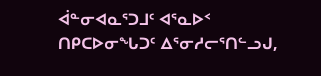ᐋᓐᓂᐊᓇᕐᑐᒧᑦ ᐊᕐᓇᐅᑉ ᑎᑭᑕᐅᓂᖓᑐᑦ ᐃᕐᓂᓱᓕᕐᑎᓪᓗᒍ,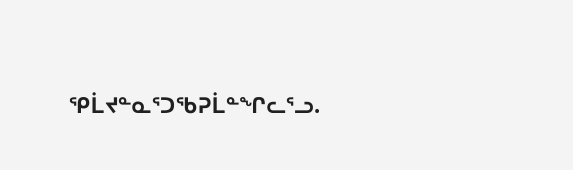ᕿᒫᔪᓐᓇᕐᑐᖃᕈᒫᓐᖏᓚᕐᓗ.